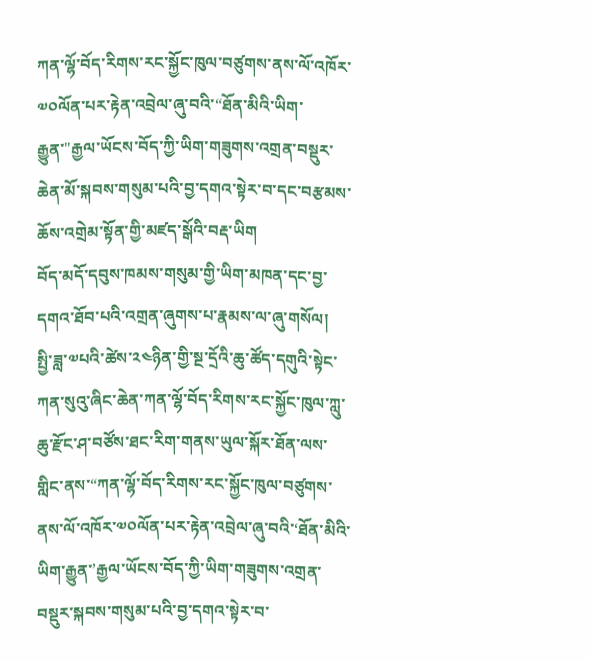ཀན་ལྷོ་བོད་རིགས་རང་སྐྱོང་ཁུལ་བཙུགས་ནས་ལོ་འཁོར་༧༠ལོན་པར་རྟེན་འབྲེལ་ཞུ་བའི་“ཐོན་མིའི་ཡིག་རྒྱུན་"རྒྱལ་ཡོངས་བོད་ཀྱི་ཡིག་གཟུགས་འགྲན་བསྡུར་ཆེན་མོ་སྐབས་གསུམ་པའི་བྱ་དགའ་སྟེར་བ་དང་བརྩམས་ཆོས་འགྲེམ་སྟོན་གྱི་མཛད་སྒོའི་བརྡ་ཡིག
བོད་མདོ་དབུས་ཁམས་གསུམ་གྱི་ཡིག་མཁན་དང་བྱ་དགའ་ཐོབ་པའི་འགྲན་ཞུགས་པ་རྣམས་ལ་ཞུ་གསོལ།
སྤྱི་ཟླ་༧པའི་ཚེས་༢༤ཉིན་གྱི་སྔ་དྲོའི་ཆུ་ཚོད་དགུའི་སྟེང་ཀན་སུའུ་ཞིང་ཆེན་ཀན་ལྷོ་བོད་རིགས་རང་སྐྱོང་ཁུལ་ཀླུ་ཆུ་རྫོང་ཤ་བཙོས་ཐང་རིག་གནས་ཡུལ་སྐོར་ཐོན་ལས་གླིང་ནས་“ཀན་ལྷོ་བོད་རིགས་རང་སྐྱོང་ཁུལ་བཙུགས་ནས་ལོ་འཁོར་༧༠ལོན་པར་རྟེན་འབྲེལ་ཞུ་བའི་‘ཐོན་མིའི་ཡིག་རྒྱུན་’རྒྱལ་ཡོངས་བོད་ཀྱི་ཡིག་གཟུགས་འགྲན་བསྡུར་སྐབས་གསུམ་པའི་བྱ་དགའ་སྟེར་བ་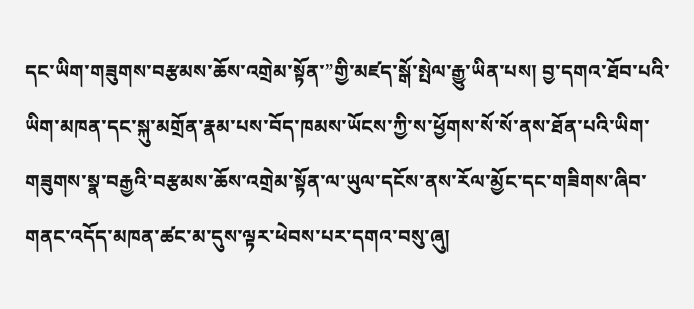དང་ཡིག་གཟུགས་བརྩམས་ཆོས་འགྲེམ་སྟོན་”གྱི་མཛད་སྒོ་སྤེལ་རྒྱུ་ཡིན་པས། བྱ་དགའ་ཐོབ་པའི་ཡིག་མཁན་དང་སྐུ་མགྲོན་རྣམ་པས་བོད་ཁམས་ཡོངས་ཀྱི་ས་ཕྱོགས་སོ་སོ་ནས་ཐོན་པའི་ཡིག་གཟུགས་སྣ་བརྒྱའི་བརྩམས་ཆོས་འགྲེམ་སྟོན་ལ་ཡུལ་དངོས་ནས་རོལ་མྱོང་དང་གཟིགས་ཞིབ་གནང་འདོད་མཁན་ཚང་མ་དུས་ལྟར་ཕེབས་པར་དགའ་བསུ་ཞུ།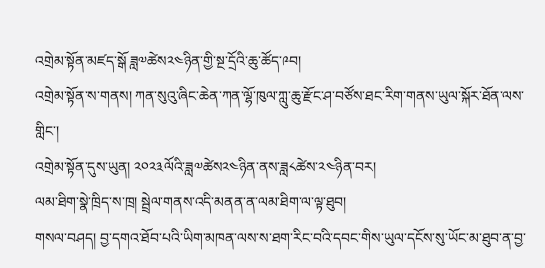འགྲེམ་སྟོན་མཛད་སྒོ ཟླ༧ཚེས༢༤ཉིན་གྱི་སྔ་དྲོའི་ཆུ་ཚོད་༩བ།
འགྲེམ་སྟོན་ས་གནས། ཀན་སུའུ་ཞིང་ཆེན་ཀན་ལྷོ་ཁུལ་ཀླུ་ཆུ་རྫོང་ཤ་བཙོས་ཐང་རིག་གནས་ཡུལ་སྐོར་ཐོན་ལས་གླིང་།
འགྲེམ་སྟོན་དུས་ཡུན། ༢༠༢༣ལོའི་ཟླ༧ཚེས༢༤ཉིན་ནས་ཟླ༨ཚེས་༢༤ཉིན་བར།
ལམ་ཐིག་སྣེ་ཁྲིད་ས་ཁྲ། སྦྲེལ་གནས་འདི་མནན་ན་ལམ་ཐིག་ལ་ལྟ་ཐུབ།
གསལ་བཤད། བྱ་དགའ་ཐོབ་པའི་ཡིག་མཁན་ལས་ས་ཐག་རིང་བའི་དབང་གིས་ཡུལ་དངོས་སུ་ཡོང་མ་ཐུབ་ན་བྱ་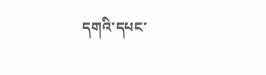དགའི་དཔང་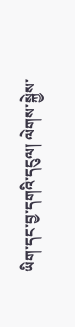ཡིག་དང་བྱ་དགའི་དངུལ། ལེགས་སྐྱེས་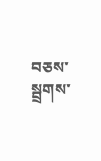བཅས་སྦྲགས་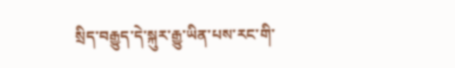སྲིད་བརྒྱུད་དེ་སྐུར་རྒྱུ་ཡིན་པས་རང་གི་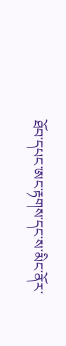ཐོབ་དཔང་ཨང་རྟགས་དང་ས་མིང་ནོར་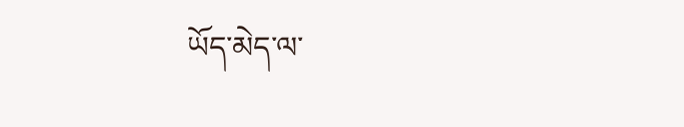ཡོད་མེད་ལ་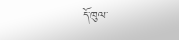དོ་ཁུལ་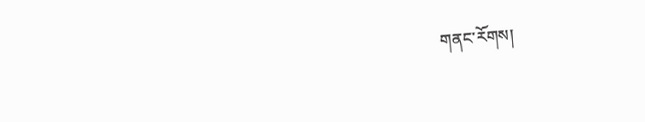གནང་རོགས།